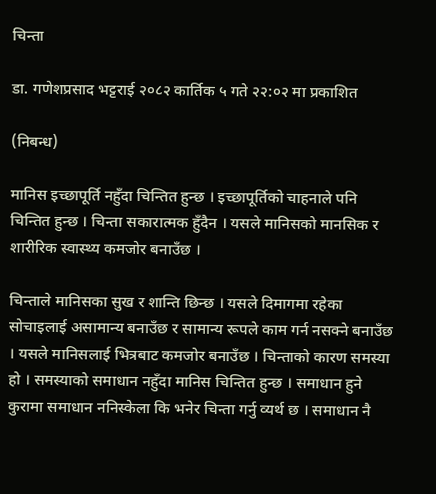चिन्ता

डा. गणेशप्रसाद भट्टराई २०८२ कार्तिक ५ गते २२:०२ मा प्रकाशित

(निबन्ध)

मानिस इच्छापूर्ति नहुँदा चिन्तित हुन्छ । इच्छापूर्तिको चाहनाले पनि चिन्तित हुन्छ । चिन्ता सकारात्मक हुँदैन । यसले मानिसको मानसिक र शारीरिक स्वास्थ्य कमजोर बनाउँछ ।

चिन्ताले मानिसका सुख र शान्ति छिन्छ । यसले दिमागमा रहेका सोचाइलाई असामान्य बनाउँछ र सामान्य रूपले काम गर्न नसक्ने बनाउँछ । यसले मानिसलाई भित्रबाट कमजोर बनाउँछ । चिन्ताको कारण समस्या हो । समस्याको समाधान नहुँदा मानिस चिन्तित हुन्छ । समाधान हुने कुरामा समाधान ननिस्केला कि भनेर चिन्ता गर्नु व्यर्थ छ । समाधान नै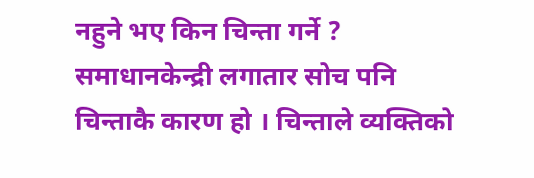नहुने भए किन चिन्ता गर्ने ? समाधानकेन्द्री लगातार सोच पनि चिन्ताकै कारण हो । चिन्ताले व्यक्तिको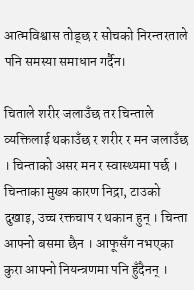आत्मविश्वास तोड्छ र सोचको निरन्तरताले पनि समस्या समाधान गर्दैन।

चिताले शरीर जलाउँछ तर चिन्ताले व्यक्तिलाई थकाउँछ र शरीर र मन जलाउँछ । चिन्ताको असर मन र स्वास्थ्यमा पर्छ । चिन्ताका मुख्य कारण निद्रा, टाउको दुखाइ, उच्च रक्तचाप र थकान हुन् । चिन्ता आफ्नो बसमा छैन । आफूसँग नभएका कुरा आफ्नो नियन्त्रणमा पनि हुँदैनन् ।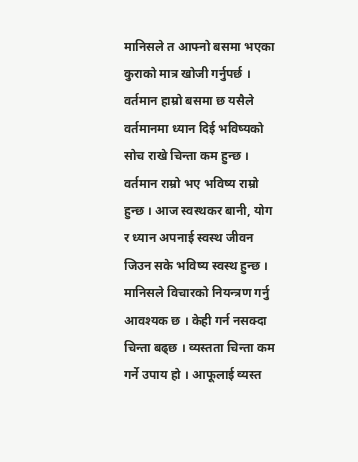मानिसले त आफ्नो बसमा भएका कुराको मात्र खोजी गर्नुपर्छ । वर्तमान हाम्रो बसमा छ यसैले वर्तमानमा ध्यान दिई भविष्यको सोच राखे चिन्ता कम हुन्छ । वर्तमान राम्रो भए भविष्य राम्रो हुन्छ । आज स्वस्थकर बानी, योग र ध्यान अपनाई स्वस्थ जीवन जिउन सके भविष्य स्वस्थ हुन्छ । मानिसले विचारको नियन्त्रण गर्नु आवश्यक छ । केही गर्न नसक्दा चिन्ता बढ्छ । व्यस्तता चिन्ता कम गर्ने उपाय हो । आफूलाई व्यस्त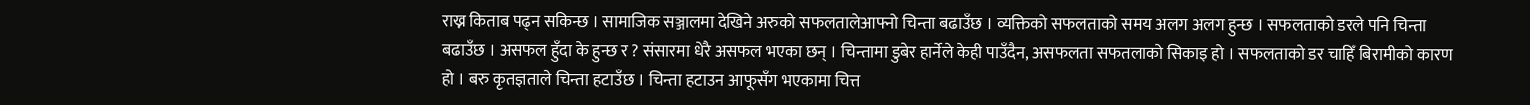राख्न किताब पढ्न सकिन्छ । सामाजिक सञ्जालमा देखिने अरुको सफलतालेआफ्नो चिन्ता बढाउँछ । व्यक्तिको सफलताको समय अलग अलग हुन्छ । सफलताको डरले पनि चिन्ता बढाउँछ । असफल हुँदा के हुन्छ र ? संसारमा धेरै असफल भएका छन् । चिन्तामा डुबेर हार्नेले केही पाउँदैन, असफलता सफतलाको सिकाइ हो । सफलताको डर चाहिँ बिरामीको कारण हो । बरु कृतज्ञताले चिन्ता हटाउँछ । चिन्ता हटाउन आफूसँग भएकामा चित्त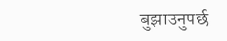बुझाउनुपर्छ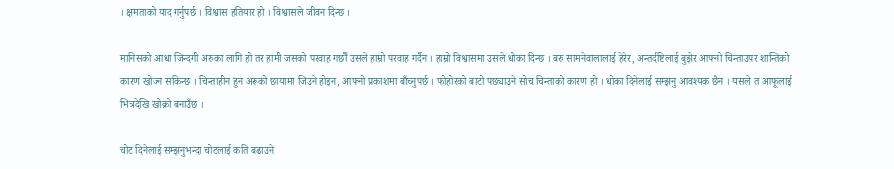। क्षमताको याद गर्नुपर्छ । विश्वास हतियार हो । विश्वासले जीवन दिन्छ ।

मानिसको आधा जिन्दगी अरुका लागि हो तर हामी जसको परवाह गर्छौँ उसले हाम्रो परवाह गर्दैन । हाम्रो विश्वासमा उसले धोका दिन्छ । बरु सामनेवालालाई हेरेर, अन्तर्दष्टिलाई बुझेर आफ्नो चिन्ताउपर शान्तिको कारण खोज्न सकिन्छ । चिन्ताहीन हुन अरूको छायामा जिउने होइन, आफ्नो प्रकाशमा बाँच्नुपर्छ । फोहोरको बाटो पछ्याउने सोच चिन्ताको कारण हो । धोका दिनेलाई सम्झनु आवश्यक छैन । यसले त आफूलाई भित्रदेखि खोक्रो बनाउँछ ।

चोट दिनेलाई सम्झनुभन्दा चोटलाई कति बढाउने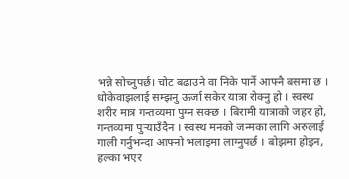भन्ने सोच्नुपर्छ। चोट बढाउने वा निके पार्ने आफ्नै बसमा छ । धोकेवाझलाई सम्झनु ऊर्जा सकेर यात्रा रोक्नु हो । स्वस्थ शरीर मात्र गन्तव्यमा पुग्न सक्छ । बिरामी यात्राको जहर हो, गन्तव्यमा पुर्‍याउँदैन । स्वस्थ मनको जन्मका लागि अरुलाई गाली गर्नुभन्दा आफ्नो भलाइमा लाग्नुपर्छ । बोझमा होइन, हल्का भएर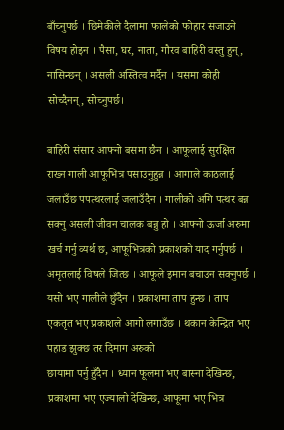बाँच्नुपर्छ । छिमेकीले दैलामा फालेको फोहार सजाउने विषय होइन । पैसा, घर, नाता, गौरव बाहिरी वस्तु हुन्, नासिन्छन् । असली अस्तित्व मर्दैन । यसमा कोही सोच्दैनन्, सोच्नुपर्छ।

बाहिरी संसार आफ्नो बसमा छैन । आफूलाई सुरक्षित राख्न गाली आफूभित्र पसाउनुहुन्न । आगाले काठलाई जलाउँछ पपत्थरलाई जलाउँदैन । गालीको अगि पत्थर बन्न सक्नु असली जीवन चालक बन्नु हो । आफ्नो ऊर्जा अरुमा खर्च गर्नु व्यर्थ छ, आफूभित्रको प्रकाशको याद गर्नुपर्छ । अमृतलाई विषले जित्छ । आफूले इमान बचाउन सक्नुपर्छ । यसो भए गालीले छुँदैन । प्रकाशमा ताप हुन्छ । ताप एकतृत भए प्रकाशले आगो लगाउँछ । थकान केन्द्रित भए पहाड झुक्छ तर दिमाग अरुको
छायामा पर्नु हुँदैन । ध्यान फूलमा भए बास्ना देखिन्छ, प्रकाशमा भए एज्यालो देखिन्छ, आफूमा भए भित्र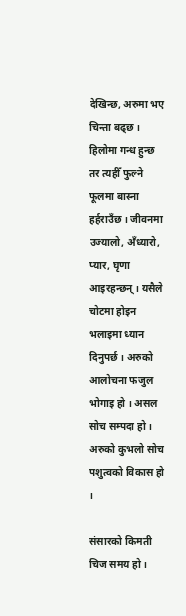देखिन्छ, अरुमा भए चिन्ता बढ्छ । हिलोमा गन्ध हुन्छ तर त्यहीँ फुल्ने फूलमा बास्ना हर्हराउँछ । जीवनमा उज्यालो, अँध्यारो, प्यार, घृणा आइरहन्छन् । यसैले चोटमा होइन भलाइमा ध्यान दिनुपर्छ । अरुको आलोचना फजुल भोगाइ हो । असल सोच सम्पदा हो । अरुको कुभलो सोच पशुत्वको विकास हो ।

संसारको किमती चिज समय हो ।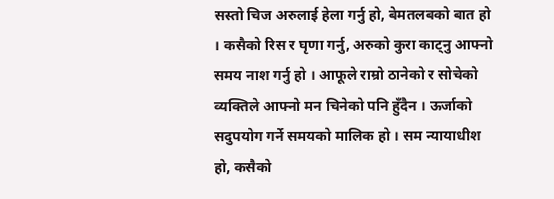सस्तो चिज अरुलाई हेला गर्नु हो, बेमतलबको बात हो । कसैको रिस र घृणा गर्नु, अरुको कुरा काट्नु आफ्नो समय नाश गर्नु हो । आफूले राम्रो ठानेको र सोचेको व्यक्तिले आफ्नो मन चिनेको पनि हुँदैन । ऊर्जाको सदुपयोग गर्ने समयको मालिक हो । सम न्यायाधीश हो, कसैको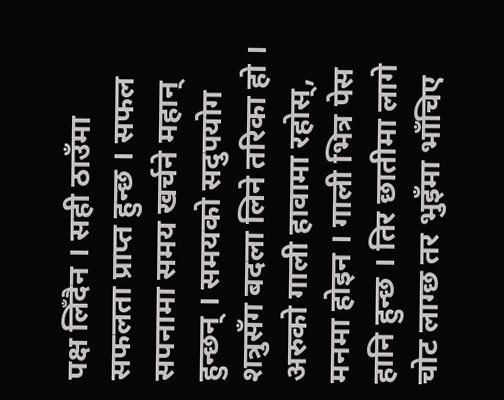पक्ष लिँदैन । सही ठाउँमा सफलता प्राप्त हुन्छ । सफल सपनामा समय खर्चने महान् हुन्छन् । समयको सदुपयोग शत्रुसँग बदला लिने तरिका हो । अरुको गाली हावामा रहोस्, मनमा होइन । गाली भित्र पेस हानि हुन्छ । तिर छातीमा लागे चोट लाग्छ तर भुइँमा भाँचिए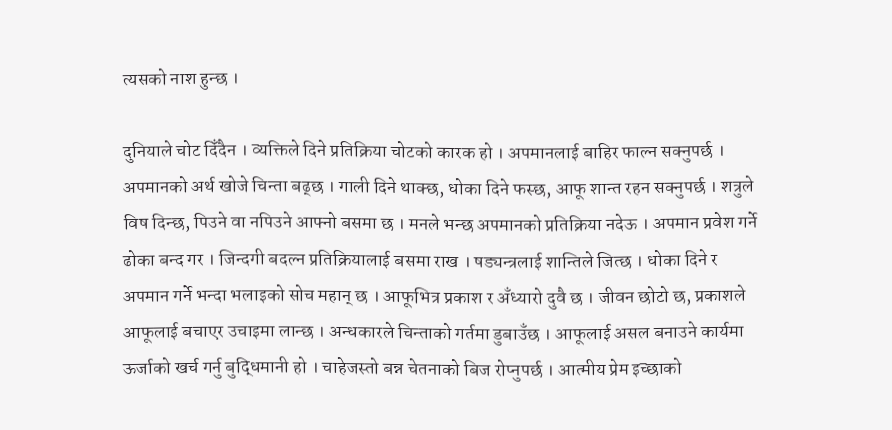त्यसको नाश हुन्छ ।

दुनियाले चोट दिँदैन । व्यक्तिले दिने प्रतिक्रिया चोटको कारक हो । अपमानलाई बाहिर फाल्न सक्नुपर्छ । अपमानको अर्थ खोजे चिन्ता बढ्छ । गाली दिने थाक्छ, धोका दिने फस्छ, आफू शान्त रहन सक्नुपर्छ । शत्रुले विष दिन्छ, पिउने वा नपिउने आफ्नो बसमा छ । मनले भन्छ अपमानको प्रतिक्रिया नदेऊ । अपमान प्रवेश गर्ने ढोका बन्द गर । जिन्दगी बदल्न प्रतिक्रियालाई बसमा राख । षड्यन्त्रलाई शान्तिले जित्छ । धोका दिने र अपमान गर्ने भन्दा भलाइको सोच महान् छ । आफूभित्र प्रकाश र अँध्यारो दुवै छ । जीवन छोटो छ, प्रकाशले आफूलाई बचाएर उचाइमा लान्छ । अन्धकारले चिन्ताको गर्तमा डुबाउँछ । आफूलाई असल बनाउने कार्यमा ऊर्जाको खर्च गर्नु बुद्धिमानी हो । चाहेजस्तो बन्न चेतनाको बिज रोप्नुपर्छ । आत्मीय प्रेम इच्छाको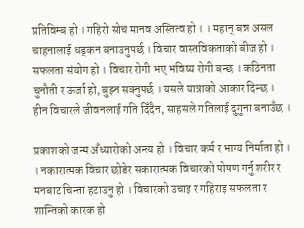प्रतिविम्ब हो । गहिरो सोच मानव अस्तित्व हो । । महान् बन्न असल चाहनालाई धड्कन बनाउनुपर्छ । विचार वास्तविकताको बीज हो । सफलता संयोग हो । विचार रोगी भए भविष्य रोगी बन्छ । कठिनता चुनौती र ऊर्जा हो, बुझ्न सक्नुपर्छ । यसले यात्राको आकार दिन्छ । हीन विचारले जीवनलाई गति दिँदैन, साहसले गतिलाई दुगुना बनाउँछ ।

प्रकाशको जन्म अँध्यारोको अन्त्य हो । विचार कर्म र भाग्य निर्माता हो । । नकारात्मक विचार छोडेर सकारात्मक विचारको पोषण गर्नु शरीर र मनबाट चिन्ता हटाउनु हो । विचारको उचाइ र गहिराइ सफलता र शान्तिको कारक हो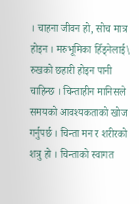। चाहना जीवन हो, सोच मात्र होइन । मरुभूमिका हिँड्नेलाई\ रुखको छहारी होइन पानी चाहिन्छ । चिन्ताहीन मानिसले समयको आवश्यकताको खोज गर्नुपर्छ । चिन्ता मन र शरीरको शत्रु हो । चिन्ताको स्वागत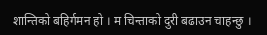शान्तिको बहिर्गमन हो । म चिन्ताको दुरी बढाउन चाहन्छु ।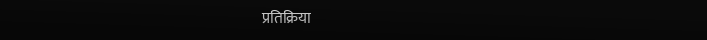प्रतिक्रिया